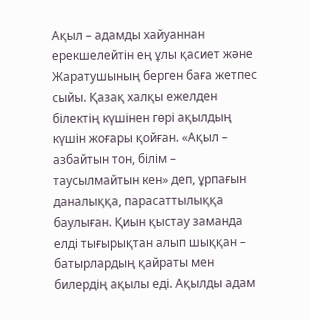Ақыл – адамды хайуаннан ерекшелейтін ең ұлы қасиет және Жаратушының берген баға жетпес сыйы. Қазақ халқы ежелден білектің күшінен гөрі ақылдың күшін жоғары қойған. «Ақыл – азбайтын тон, білім – таусылмайтын кен» деп, ұрпағын даналыққа, парасаттылыққа баулыған. Қиын қыстау заманда елді тығырықтан алып шыққан – батырлардың қайраты мен билердің ақылы еді. Ақылды адам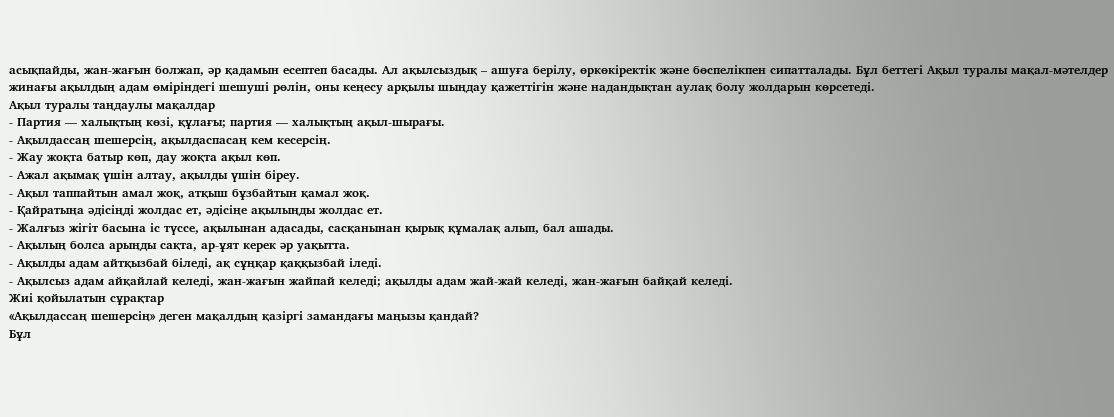асықпайды, жан-жағын болжап, әр қадамын есептеп басады. Ал ақылсыздық – ашуға берілу, өркөкіректік және бөспелікпен сипатталады. Бұл беттегі Ақыл туралы мақал-мәтелдер жинағы ақылдың адам өміріндегі шешуші рөлін, оны кеңесу арқылы шыңдау қажеттігін және надандықтан аулақ болу жолдарын көрсетеді.
Ақыл туралы таңдаулы мақалдар
- Партия — халықтың көзі, құлағы; партия — халықтың ақыл-шырағы.
- Ақылдассаң шешерсің, ақылдаспасаң кем кесерсің.
- Жау жоқта батыр көп, дау жоқта ақыл көп.
- Ажал ақымақ үшін алтау, ақылды үшін біреу.
- Ақыл таппайтын амал жоқ, атқыш бұзбайтын қамал жоқ.
- Қайратыңа әдісіңді жолдас ет, әдісіңе ақылыңды жолдас ет.
- Жалғыз жігіт басына іс түссе, ақылынан адасады, сасқанынан қырық құмалақ алып, бал ашады.
- Ақылың болса арыңды сақта, ар-ұят керек әр уақытта.
- Ақылды адам айтқызбай біледі, ақ сұңқар қаққызбай іледі.
- Ақылсыз адам айқайлай келеді, жан-жағын жайпай келеді; ақылды адам жай-жай келеді, жан-жағын байқай келеді.
Жиі қойылатын сұрақтар
«Ақылдассаң шешерсің» деген мақалдың қазіргі замандағы маңызы қандай?
Бұл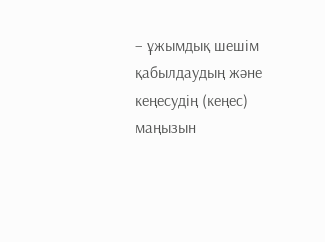– ұжымдық шешім қабылдаудың және кеңесудің (кеңес) маңызын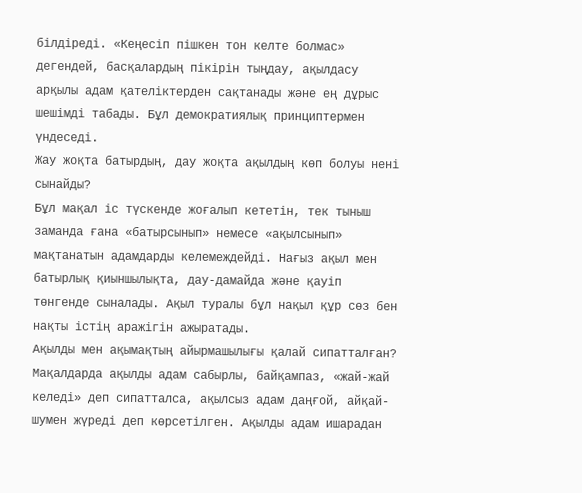білдіреді. «Кеңесіп пішкен тон келте болмас» дегендей, басқалардың пікірін тыңдау, ақылдасу арқылы адам қателіктерден сақтанады және ең дұрыс шешімді табады. Бұл демократиялық принциптермен үндеседі.
Жау жоқта батырдың, дау жоқта ақылдың көп болуы нені сынайды?
Бұл мақал іс түскенде жоғалып кететін, тек тыныш заманда ғана «батырсынып» немесе «ақылсынып» мақтанатын адамдарды келемеждейді. Нағыз ақыл мен батырлық қиыншылықта, дау-дамайда және қауіп төнгенде сыналады. Ақыл туралы бұл нақыл құр сөз бен нақты істің аражігін ажыратады.
Ақылды мен ақымақтың айырмашылығы қалай сипатталған?
Мақалдарда ақылды адам сабырлы, байқампаз, «жай-жай келеді» деп сипатталса, ақылсыз адам даңғой, айқай-шумен жүреді деп көрсетілген. Ақылды адам ишарадан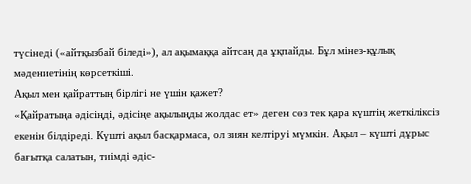түсінеді («айтқызбай біледі»), ал ақымаққа айтсаң да ұқпайды. Бұл мінез-құлық мәдениетінің көрсеткіші.
Ақыл мен қайраттың бірлігі не үшін қажет?
«Қайратыңа әдісіңді, әдісіңе ақылыңды жолдас ет» деген сөз тек қара күштің жеткіліксіз екенін білдіреді. Күшті ақыл басқармаса, ол зиян келтіруі мүмкін. Ақыл – күшті дұрыс бағытқа салатын, тиімді әдіс-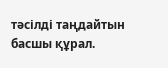тәсілді таңдайтын басшы құрал.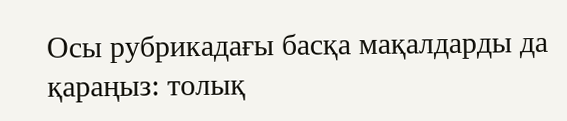Осы рубрикадағы басқа мақалдарды да қараңыз: толық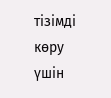тізімді көру үшін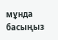мұнда басыңыз